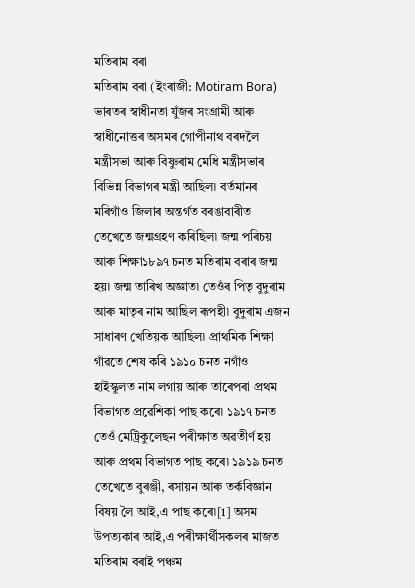মতিৰাম বৰা
মতিৰাম বৰা (ইংৰাজী: Motiram Bora) ভাৰতৰ স্বাধীনতা যুঁজৰ সংগ্ৰামী আৰু স্বাধীনোত্তৰ অসমৰ গোপীনাথ বৰদলৈ মন্ত্ৰীসভা আৰু বিষ্ণুৰাম মেধি মন্ত্ৰীসভাৰ বিভিন্ন বিভাগৰ মন্ত্ৰী আছিল৷ বৰ্তমানৰ মৰিগাঁও জিলাৰ অন্তৰ্গত বৰঙাবাৰীত তেখেতে জন্মগ্ৰহণ কৰিছিল৷ জন্ম পৰিচয় আৰু শিক্ষা১৮৯৭ চনত মতিৰাম বৰাৰ জন্ম হয়৷ জন্ম তাৰিখ অজ্ঞাত৷ তেওঁৰ পিতৃ বুদুৰাম আৰু মাতৃৰ নাম আছিল ৰূপহী৷ বুদুৰাম এজন সাধাৰণ খেতিয়ক আছিল৷ প্ৰাথমিক শিক্ষা গাঁৱতে শেষ কৰি ১৯১০ চনত নগাঁও হাইস্কুলত নাম লগায় আৰু তাৰেপৰা প্ৰথম বিভাগত প্ৰৱেশিকা পাছ কৰে৷ ১৯১৭ চনত তেওঁ মেট্ৰিকুলেছন পৰীক্ষাত অৱতীৰ্ণ হয় আৰু প্ৰথম বিভাগত পাছ কৰে৷ ১৯১৯ চনত তেখেতে বুৰঞ্জী, ৰসায়ন আৰু তৰ্কবিজ্ঞান বিষয় লৈ আই,এ পাছ কৰে৷[1] অসম উপত্যকাৰ আই,এ পৰীক্ষাৰ্থীসকলৰ মাজত মতিৰাম বৰাই পঞ্চম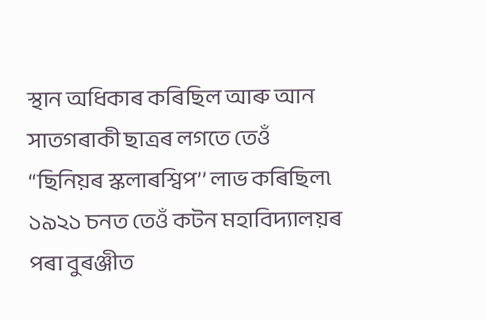স্থান অধিকাৰ কৰিছিল আৰু আন সাতগৰাকী ছাত্ৰৰ লগতে তেওঁ “ছিনিয়ৰ স্কলাৰশ্বিপ’’ লাভ কৰিছিল৷ ১৯২১ চনত তেওঁ কটন মহাবিদ্যালয়ৰ পৰা বুৰঞ্জীত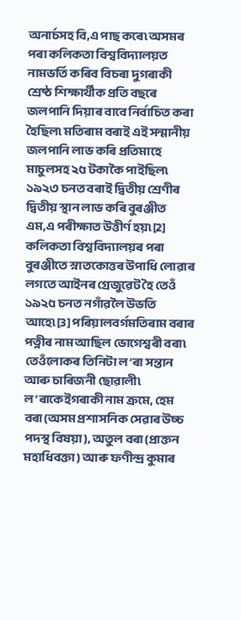অনাৰ্চসহ বি,এ পাছ কৰে৷ অসমৰ পৰা কলিকতা বিশ্ববিদ্যালয়ত নামভৰ্তি কৰিব বিচৰা দুগৰাকী শ্ৰেষ্ঠ শিক্ষাৰ্থীক প্ৰতি বছৰে জলপানি দিয়াৰ বাবে নিৰ্বাচিত কৰা হৈছিল৷ মতিৰাম বৰাই এই সন্মানীয় জলপানি লাভ কৰি প্ৰতিমাহে মাচুলসহ ২৫ টকাকৈ পাইছিল৷ ১৯২৩ চনত বৰাই দ্বিতীয় শ্ৰেণীৰ দ্বিতীয় স্থান লাভ কৰি বুৰঞ্জীত এম,এ পৰীক্ষাত উত্তীৰ্ণ হয়৷[2] কলিকতা বিশ্ববিদ্যালয়ৰ পৰা বুৰঞ্জীতে স্নাতকোত্তৰ উপাধি লোৱাৰ লগতে আইনৰ গ্ৰেজুৱেট হৈ তেওঁ ১৯২৫ চনত নগাঁৱলৈ উভতি আহে৷[3] পৰিয়ালবৰ্গমতিৰাম বৰাৰ পত্নীৰ নাম আছিল ভোগেশ্বৰী বৰা৷ তেওঁলোকৰ তিনিটা ল’ৰা সন্তান আৰু চাৰিজনী ছোৱালী৷ ল’ৰাকেইগৰাকী নাম ক্ৰমে, হেম বৰা(অসম প্ৰশাসনিক সেৱাৰ উচ্চ পদস্থ বিষয়া), অতুল বৰা(প্ৰাক্তন মহাধিবক্তা) আৰু ফণীন্দ্ৰ কুমাৰ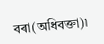বৰা(অধিবক্তা)৷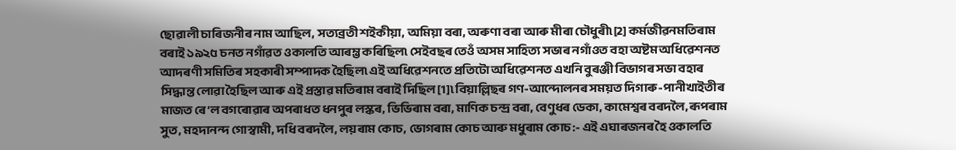ছোৱালী চাৰিজনীৰ নাম আছিল, সত্যব্ৰতী শইকীয়া, অমিয়া বৰা, অৰুণা বৰা আৰু মীৰা চৌধুৰী৷[2] কৰ্মজীৱনমতিৰাম বৰাই ১৯২৫ চনত নগাঁৱত ওকালতি আৰম্ভ কৰিছিল৷ সেইবছৰ তেওঁ অসম সাহিত্য সভাৰ নগাঁওত বহা অষ্টম অধিৱেশনত আদৰণী সমিতিৰ সহকাৰী সম্পাদক হৈছিল৷ এই অধিৱেশনতে প্ৰতিটো অধিৱেশনত এখনি বুৰঞ্জী বিভাগৰ সভা বহাৰ সিদ্ধান্ত লোৱা হৈছিল আৰু এই প্ৰস্তাৱ মতিৰাম বৰাই দিছিল[1]৷ বিয়াল্লিছৰ গণ-আন্দোলনৰ সময়ত দিগাৰু-পানীখাইতীৰ মাজত ৰে’ল বগৰোৱাৰ অপৰাধত ধনপুৰ লস্কৰ, ভিভিৰাম বৰা, মাণিক চন্দ্ৰ বৰা, বেণুধৰ ডেকা, কামেশ্বৰ বৰদলৈ, ৰূপৰাম সুত, মহদানন্দ গোস্বামী, দধি বৰদলৈ, লয়ৰাম কোচ, ভোগৰাম কোচ আৰু মধুৰাম কোচ:- এই এঘাৰজনৰ হৈ ওকালতি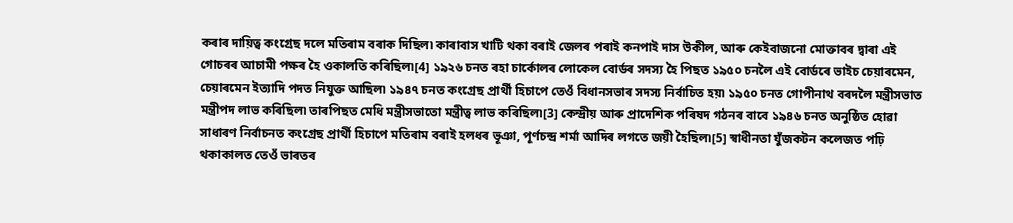কৰাৰ দায়িত্ব কংগ্ৰেছ দলে মতিৰাম বৰাক দিছিল৷ কাৰাবাস খাটি থকা বৰাই জেলৰ পৰাই কনপাই দাস উকীল, আৰু কেইবাজনো মোক্তাবৰ দ্বাৰা এই গোচৰৰ আচামী পক্ষৰ হৈ ওকালতি কৰিছিল৷[4] ১৯২৬ চনত ৰহা চাৰ্কোলৰ লোকেল বোৰ্ডৰ সদস্য হৈ পিছত ১৯৫০ চনলৈ এই বোৰ্ডৰে ভাইচ চেয়াৰমেন, চেয়াৰমেন ইত্যাদি পদত নিযুক্ত আছিল৷ ১৯৪৭ চনত কংগ্ৰেছ প্ৰাৰ্থী হিচাপে তেওঁ বিধানসভাৰ সদস্য নিৰ্বাচিত হয়৷ ১৯৫০ চনত গোপীনাথ বৰদলৈ মন্ত্ৰীসভাত মন্ত্ৰীপদ লাভ কৰিছিল৷ তাৰপিছত মেধি মন্ত্ৰীসভাতো মন্ত্ৰীত্ব লাভ কৰিছিল৷[3] কেন্দ্ৰীয় আৰু প্ৰাদেশিক পৰিষদ গঠনৰ বাবে ১৯৪৬ চনত অনুষ্ঠিত হোৱা সাধাৰণ নিৰ্বাচনত কংগ্ৰেছ প্ৰাৰ্থী হিচাপে মতিৰাম বৰাই হলধৰ ভূঞা, পূৰ্ণচন্দ্ৰ শৰ্মা আদিৰ লগতে জয়ী হৈছিল৷[5] স্বাধীনতা যুঁজকটন কলেজত পঢ়ি থকাকালত তেওঁ ভাৰতৰ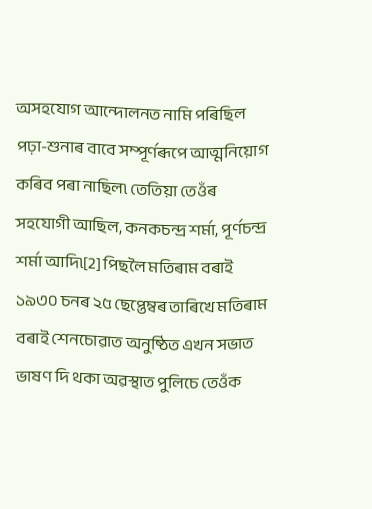অসহযোগ আন্দোলনত নামি পৰিছিল পঢ়া-শুনাৰ বাবে সম্পূৰ্ণৰূপে আত্মনিয়োগ কৰিব পৰা নাছিল৷ তেতিয়া তেওঁৰ সহযোগী আছিল, কনকচন্দ্ৰ শৰ্মা, পূৰ্ণচন্দ্ৰ শৰ্মা আদি৷[2] পিছলৈ মতিৰাম বৰাই ১৯৩০ চনৰ ২৫ ছেপ্তেম্বৰ তাৰিখে মতিৰাম বৰাই শেনচোৱাত অনুষ্ঠিত এখন সভাত ভাষণ দি থকা অৱস্থাত পুলিচে তেওঁক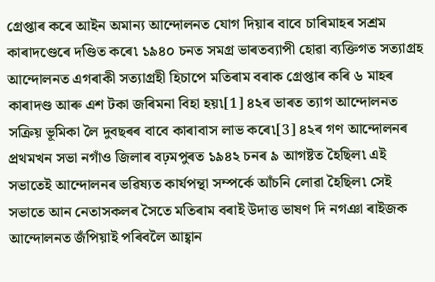গ্ৰেপ্তাৰ কৰে আইন অমান্য আন্দোলনত যোগ দিয়াৰ বাবে চাৰিমাহৰ সশ্ৰম কাৰাদণ্ডেৰে দণ্ডিত কৰে৷ ১৯৪০ চনত সমগ্ৰ ভাৰতব্যাপী হোৱা ব্যক্তিগত সত্যাগ্ৰহ আন্দোলনত এগৰাকী সত্যাগ্ৰহী হিচাপে মতিৰাম বৰাক গ্ৰেপ্তাৰ কৰি ৬ মাহৰ কাৰাদণ্ড আৰু এশ টকা জৰিমনা বিহা হয়৷[1] ৪২ৰ ভাৰত ত্যাগ আন্দোলনত সক্ৰিয় ভূমিকা লৈ দুবছৰৰ বাবে কাৰাবাস লাভ কৰে৷[3] ৪২ৰ গণ আন্দোলনৰ প্ৰথমখন সভা নগাঁও জিলাৰ বঢ়মপুৰত ১৯৪২ চনৰ ৯ আগষ্টত হৈছিল৷ এই সভাতেই আন্দোলনৰ ভৱিষ্যত কাৰ্যপন্থা সম্পৰ্কে আঁচনি লোৱা হৈছিল৷ সেই সভাতে আন নেতাসকলৰ সৈতে মতিৰাম বৰাই উদাত্ত ভাষণ দি নগঞা ৰাইজক আন্দোলনত জঁপিয়াই পৰিবলৈ আহ্বান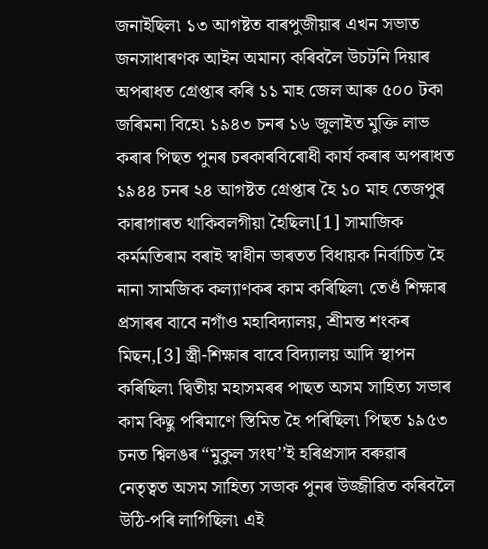জনাইছিল৷ ১৩ আগষ্টত বাৰপুজীয়াৰ এখন সভাত জনসাধাৰণক আইন অমান্য কৰিবলৈ উচটনি দিয়াৰ অপৰাধত গ্ৰেপ্তাৰ কৰি ১১ মাহ জেল আৰু ৫০০ টকা জৰিমনা বিহে৷ ১৯৪৩ চনৰ ১৬ জুলাইত মুক্তি লাভ কৰাৰ পিছত পুনৰ চৰকাৰবিৰোধী কাৰ্য কৰাৰ অপৰাধত ১৯৪৪ চনৰ ২৪ আগষ্টত গ্ৰেপ্তাৰ হৈ ১০ মাহ তেজপুৰ কাৰাগাৰত থাকিবলগীয়া হৈছিল৷[1] সামাজিক কৰ্মমতিৰাম বৰাই স্বাধীন ভাৰতত বিধায়ক নিৰ্বাচিত হৈ নানা সামজিক কল্যাণকৰ কাম কৰিছিল৷ তেওঁ শিক্ষাৰ প্ৰসাৰৰ বাবে নগাঁও মহাবিদ্যালয়, শ্ৰীমন্ত শংকৰ মিছন,[3] স্ত্ৰী-শিক্ষাৰ বাবে বিদ্যালয় আদি স্থাপন কৰিছিল৷ দ্বিতীয় মহাসমৰৰ পাছত অসম সাহিত্য সভাৰ কাম কিছু পৰিমাণে স্তিমিত হৈ পৰিছিল৷ পিছত ১৯৫৩ চনত শ্বিলঙৰ “মুকুল সংঘ’’ই হৰিপ্ৰসাদ বৰুৱাৰ নেতৃত্বত অসম সাহিত্য সভাক পুনৰ উজ্জীৱিত কৰিবলৈ উঠি-পৰি লাগিছিল৷ এই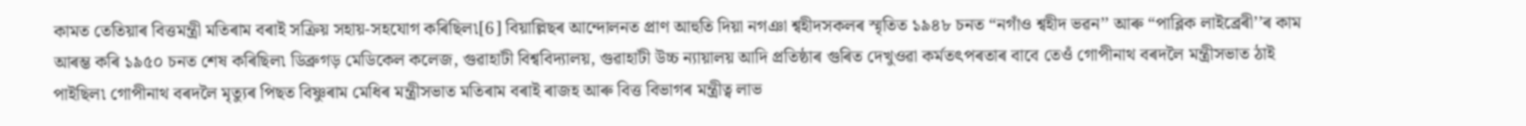কামত তেতিয়াৰ বিত্তমন্ত্ৰী মতিৰাম বৰাই সক্ৰিয় সহায়-সহযোগ কৰিছিল৷[6] বিয়াল্লিছৰ আন্দোলনত প্ৰাণ আহুতি দিয়া নগঞা শ্বহীদসকলৰ স্মৃতিত ১৯৪৮ চনত “নগাঁও শ্বহীদ ভৱন’’ আৰু “পাব্লিক লাইব্ৰেৰী’’ৰ কাম আৰম্ভ কৰি ১৯৫০ চনত শেষ কৰিছিল৷ ডিব্ৰুগড় মেডিকেল কলেজ, গুৱাহাটী বিশ্ববিদ্যালয়, গুৱাহাটী উচ্চ ন্যায়ালয় আদি প্ৰতিষ্ঠাৰ গুৰিত দেখুওৱা কৰ্মতৎপৰতাৰ বাবে তেওঁ গোপীনাথ বৰদলৈ মন্ত্ৰীসভাত ঠাই পাইছিল৷ গোপীনাথ বৰদলৈ মৃত্যুৰ পিছত বিষ্ণুৰাম মেধিৰ মন্ত্ৰীসভাত মতিৰাম বৰাই ৰাজহ আৰু বিত্ত বিভাগৰ মন্ত্ৰীত্ব লাভ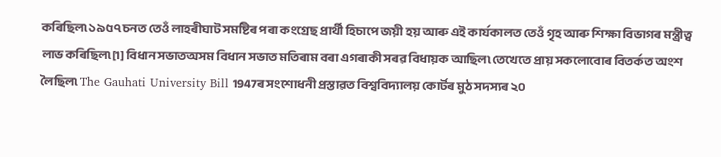কৰিছিল৷ ১৯৫৭ চনত তেওঁ লাহৰীঘাট সমষ্টিৰ পৰা কংগ্ৰেছ প্ৰাৰ্থী হিচাপে জয়ী হয় আৰু এই কাৰ্যকালত তেওঁ গৃহ আৰু শিক্ষা বিভাগৰ মন্ত্ৰীত্ব লাভ কৰিছিল৷[1] বিধান সভাতঅসম বিধান সভাত মতিৰাম বৰা এগৰাকী সৰৱ বিধায়ক আছিল৷ তেখেতে প্ৰায় সকলোবোৰ বিতৰ্কত অংশ লৈছিল৷ The Gauhati University Bill 1947ৰ সংশোধনী প্ৰস্তাৱত বিশ্ববিদ্যালয় কোৰ্টৰ মুঠ সদস্যৰ ২০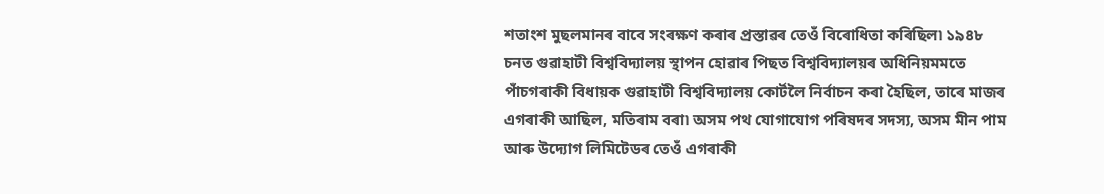শতাংশ মুছলমানৰ বাবে সংৰক্ষণ কৰাৰ প্ৰস্তাৱৰ তেওঁ বিৰোধিতা কৰিছিল৷ ১৯৪৮ চনত গুৱাহাটী বিশ্ববিদ্যালয় স্থাপন হোৱাৰ পিছত বিশ্ববিদ্যালয়ৰ অধিনিয়মমতে পাঁচগৰাকী বিধায়ক গুৱাহাটী বিশ্ববিদ্যালয় কোৰ্টলৈ নিৰ্বাচন কৰা হৈছিল, তাৰে মাজৰ এগৰাকী আছিল, মতিৰাম বৰা৷ অসম পথ যোগাযোগ পৰিষদৰ সদস্য, অসম মীন পাম আৰু উদ্যোগ লিমিটেডৰ তেওঁ এগৰাকী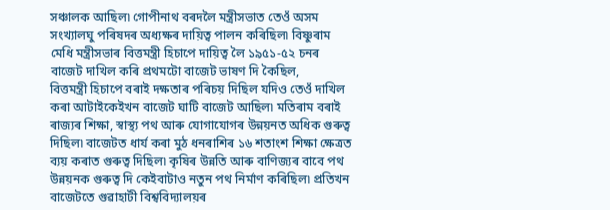সঞ্চালক আছিল৷ গোপীনাথ বৰদলৈ মন্ত্ৰীসভাত তেওঁ অসম সংখ্যালঘু পৰিষদৰ অধ্যক্ষৰ দায়িত্ব পালন কৰিছিল৷ বিষ্ণুৰাম মেধি মন্ত্ৰীসভাৰ বিত্তমন্ত্ৰী হিচাপে দায়িত্ব লৈ ১৯৫১-৫২ চনৰ বাজেট দাখিল কৰি প্ৰথমটো বাজেট ভাষণ দি কৈছিল,
বিত্তমন্ত্ৰী হিচাপে বৰাই দক্ষতাৰ পৰিচয় দিছিল যদিও তেওঁ দাখিল কৰা আটাইকেইখন বাজেট ঘাটি বাজেট আছিল৷ মতিৰাম বৰাই ৰাজ্যৰ শিক্ষা, স্বাস্থ্য পথ আৰু যোগাযোগৰ উন্নয়নত অধিক গুৰুত্ব দিছিল৷ বাজেটত ধাৰ্য কৰা মুঠ ধনৰাশিৰ ১৬ শতাংশ শিক্ষা ক্ষেত্ৰত ব্যয় কৰাত গুৰুত্ব দিছিল৷ কৃষিৰ উন্নতি আৰু বাণিজ্যৰ বাবে পথ উন্নয়নক গুৰুত্ব দি কেইবাটাও নতুন পথ নিৰ্মাণ কৰিছিল৷ প্ৰতিখন বাজেটতে গুৱাহাটী বিশ্ববিদ্যালয়ৰ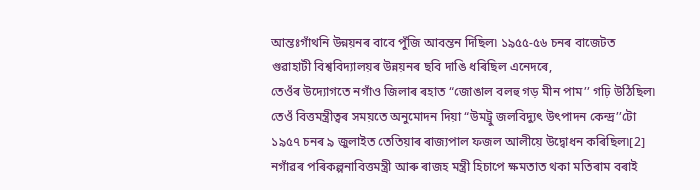আন্তঃগাঁথনি উন্নয়নৰ বাবে পুঁজি আবন্তন দিছিল৷ ১৯৫৫-৫৬ চনৰ বাজেটত গুৱাহাটী বিশ্ববিদ্যালয়ৰ উন্নয়নৰ ছবি দাঙি ধৰিছিল এনেদৰে,
তেওঁৰ উদ্যোগতে নগাঁও জিলাৰ ৰহাত “জোঙাল বলহু গড় মীন পাম’’ গঢ়ি উঠিছিল৷ তেওঁ বিত্তমন্ত্ৰীত্বৰ সময়তে অনুমোদন দিয়া “উমট্ৰু জলবিদ্যুৎ উৎপাদন কেন্দ্ৰ’’টো ১৯৫৭ চনৰ ৯ জুলাইত তেতিয়াৰ ৰাজ্যপাল ফজল আলীয়ে উদ্বোধন কৰিছিল৷[2] নগাঁৱৰ পৰিকল্পনাবিত্তমন্ত্ৰী আৰু ৰাজহ মন্ত্ৰী হিচাপে ক্ষমতাত থকা মতিৰাম বৰাই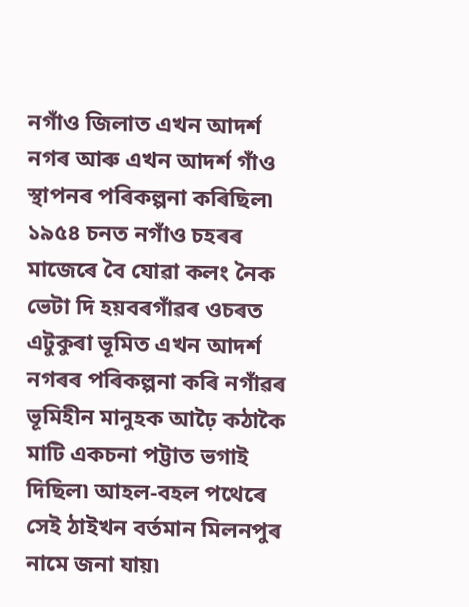নগাঁও জিলাত এখন আদৰ্শ নগৰ আৰু এখন আদৰ্শ গাঁও স্থাপনৰ পৰিকল্পনা কৰিছিল৷ ১৯৫৪ চনত নগাঁও চহৰৰ মাজেৰে বৈ যোৱা কলং নৈক ভেটা দি হয়বৰগাঁৱৰ ওচৰত এটুকুৰা ভূমিত এখন আদৰ্শ নগৰৰ পৰিকল্পনা কৰি নগাঁৱৰ ভূমিহীন মানুহক আঢ়ৈ কঠাকৈ মাটি একচনা পট্টাত ভগাই দিছিল৷ আহল-বহল পথেৰে সেই ঠাইখন বৰ্তমান মিলনপুৰ নামে জনা যায়৷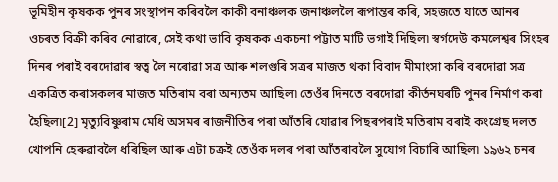ভূমিহীন কৃষকক পুনৰ সংস্থাপন কৰিবলৈ কাকী বনাঞ্চলক জনাঞ্চললৈ ৰূপান্তৰ কৰি, সহজতে যাতে আনৰ ওচৰত বিক্ৰী কৰিব নোৱাৰে, সেই কথা ভাবি কৃষকক একচনা পট্টাত মাটি ভগাই দিছিল৷ স্বৰ্গদেউ কমলেশ্বৰ সিংহৰ দিনৰ পৰাই বৰদোৱাৰ স্বত্ব লৈ নৰোৱা সত্ৰ আৰু শলগুৰি সত্ৰৰ মাজত থকা বিবাদ মীমাংসা কৰি বৰদোৱা সত্ৰ একত্ৰিত কৰাসকলৰ মাজত মতিৰাম বৰা অন্যতম আছিল৷ তেওঁৰ দিনতে বৰদোৱা কীৰ্তনঘৰটি পুনৰ নিৰ্মাণ কৰা হৈছিল৷[2] মৃত্যুবিষ্ণুৰাম মেধি অসমৰ ৰাজনীতিৰ পৰা আঁতৰি যোৱাৰ পিছৰপৰাই মতিৰাম বৰাই কংগ্ৰেছ দলত খোপনি হেৰুৱাবলৈ ধৰিছিল আৰু এটা চক্ৰই তেওঁক দলৰ পৰা আঁতৰাবলৈ সুযোগ বিচাৰি আছিল৷ ১৯৬২ চনৰ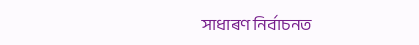সাধাৰণ নিৰ্বাচনত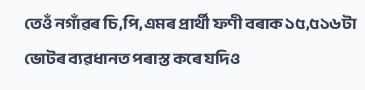তেওঁ নগাঁৱৰ চি,পি,এমৰ প্ৰাৰ্থী ফণী বৰাক ১৫,৫১৬টা ভোটৰ ব্যৱধানত পৰাস্ত কৰে যদিও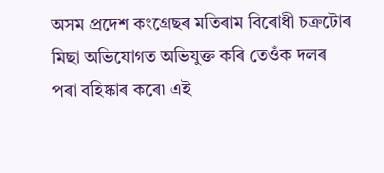অসম প্ৰদেশ কংগ্ৰেছৰ মতিৰাম বিৰোধী চক্ৰটোৰ মিছা অভিযোগত অভিযুক্ত কৰি তেওঁক দলৰ পৰা বহিষ্কাৰ কৰে৷ এই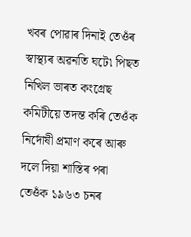খবৰ পোৱাৰ দিনাই তেওঁৰ স্বাস্থ্যৰ অৱনতি ঘটে৷ পিছত নিখিল ভাৰত কংগ্ৰেছ কমিটীয়ে তদন্ত কৰি তেওঁক নিৰ্দোষী প্ৰমাণ কৰে আৰু দলে দিয়া শাস্তিৰ পৰা তেওঁক ১৯৬৩ চনৰ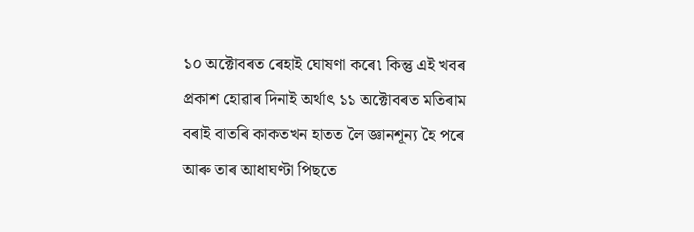১০ অক্টোবৰত ৰেহাই ঘোষণা কৰে৷ কিন্তু এই খবৰ প্ৰকাশ হোৱাৰ দিনাই অৰ্থাৎ ১১ অক্টোবৰত মতিৰাম বৰাই বাতৰি কাকতখন হাতত লৈ জ্ঞানশূন্য হৈ পৰে আৰু তাৰ আধাঘণ্টা পিছতে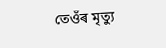তেওঁৰ মৃত্যু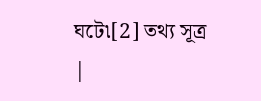ঘটে৷[2] তথ্য সূত্ৰ
|